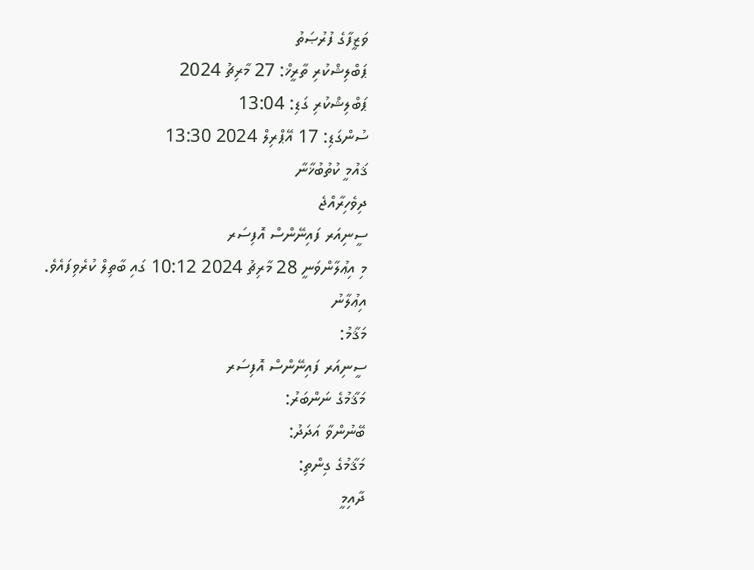ވަޒީފާގެ ފުރުޞަތު
ޕަބްލިޝްކުރި ތާރީޚް: 27 މާރިޗު 2024
ޕަބްލިޝްކުރި ގަޑި: 13:04
ސުންގަޑި: 17 އޭޕްރިލް 2024 13:30
ޤައުމީ ކުތުބުޚާނާ
ދިވެހިރާއްޖެ
ސީނިއަރ ފައިނޭންސް އޮފިސަރ
މި އިޢުލާންވަނީ 28 މާރިޗު 2024 10:12 ގައި ބާތިލް ކުރެވިފައެވެ.
އިޢުލާނު
މަޤާމު:
ސީނިއަރ ފައިނޭންސް އޮފިސަރ
މަޤާމުގެ ނަންބަރު:
ބޭނުންވާ އަދަދު:
މަޤާމުގެ ގިންތި:
ދާއިމީ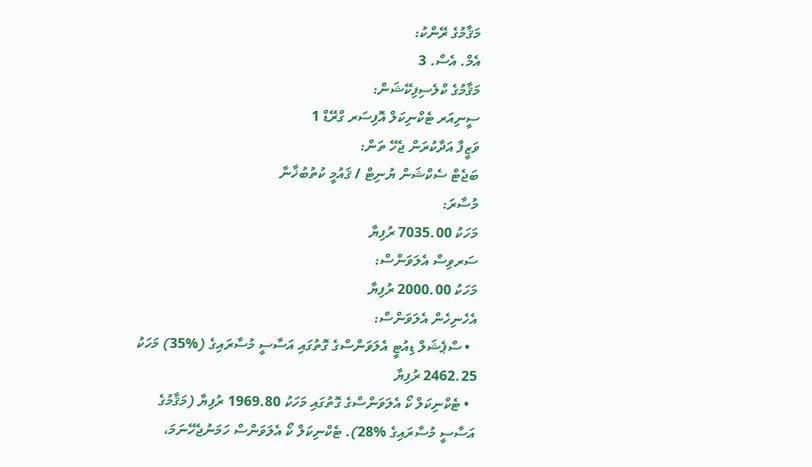މަޤާމުގެ ރޭންކު:
އެމް. އެސް. 3
މަޤާމުގެ ކްލެސިފިކޭޝަން:
ސީނިއަރ ޓެކްނިކަލް އޮފިސަރ ގްރޭޑް 1
ވަޒީފާ އަދާކުރަން ޖެހޭ ތަން:
ބަޖެޓް ސެކްޝަން ޔުނިޓް / ޤައުމީ ކުތުބުޚާނާ
މުސާރަ:
މަހަކު 7035.00 ރުފިޔާ
ސަރވިސް އެލަވަންސް:
މަހަކު 2000.00 ރުފިޔާ
އެހެނިހެން އެލަވަންސް:
  • ސްޕެޝަލް ޑިއުޓީ އެލަވަންސްގެ ގޮތުގައި އަސާސީ މުސާރައިގެ (%35) މަހަކު 2462.25 ރުފިޔާ
  • ޓެކްނިކަލް ކޯ އެލަވަންސްގެ ގޮތުގައި މަހަކު 1969.80 ރުފިޔާ (މަޤާމުގެ އަސާސީ މުސާރައިގެ %28). ޓެކްނިކަލް ކޯ އެލަވަންސް ހަމަނުޖެހޭނަމަ،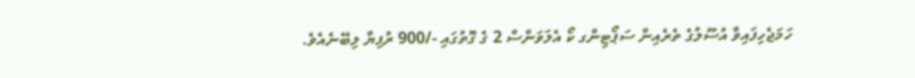ހަމަޖެހިފައިވާ އުސޫލުގެ ތެރެއިން ސަޕޯޓިންގ ކޯ އެލަވަންސް 2 ގެ ގޮތުގައި -/900 ރުފިޔާ ލިބޭނެއެވެ.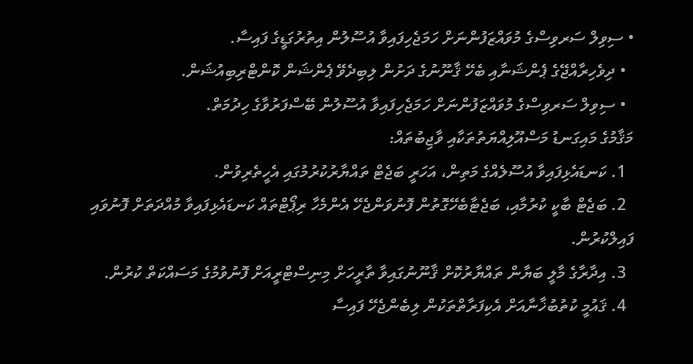• ސިވިލް ސަރވިސްގެ މުވައްޒަފުންނަށް ހަމަޖެހިފައިވާ އުސޫލުން އިތުރުގަޑީގެ ފައިސާ.
  • ދިވެހިރާއްޖޭގެ ޕެންޝަނާއި ބެހޭ ޤާނޫނުގެ ދަށުން ލިބިދެވޭ ޕެންޝަން ކޮންޓްރިބިއުޝަން.
  • ސިވިލް ސަރވިސްގެ މުވައްޒަފުންނަށް ހަމަޖެހިފައިވާ އުސޫލުން ބޭސްފަރުވާގެ ހިދުމަތް.
މަޤާމުގެ މައިގަނޑު މަސްއޫލިއްޔަތުތަކާއި ވާޖިބުތައް:
  1. ކަނޑައެޅިފައިވާ އުސޫލެއްގެ މަތިން، އަހަރީ ބަޖެޓް ތައްޔާރުކުރުމުގައި އެހީތެރިވުން.
  2. ބަޖެޓް ބާކީ ކުރުމާއި، ބަޖެޓާބެހޭގޮތުން ފޮނުވަންޖެހޭ އެންމެހާ ރިޕޯޓްތައް ކަނޑައެޅިފައިވާ މުއްދަތަށް ފޮނުވައި ފައިލްކުރުން.
  3. އިދާރާގެ މާލީ ބަޔާން ތައްޔާރުކޮށް ޤާނޫނުގައިވާ ތާރީހަށް މިނިސްޓްރީއަށް ފޮނުވުމުގެ މަސައްކަތް ކުރުން.
  4. ޤައުމީ ކުތުބުޚާނާއަށް އެކިފަރާތްތަކުން ލިބެންޖެހޭ ފައިސާ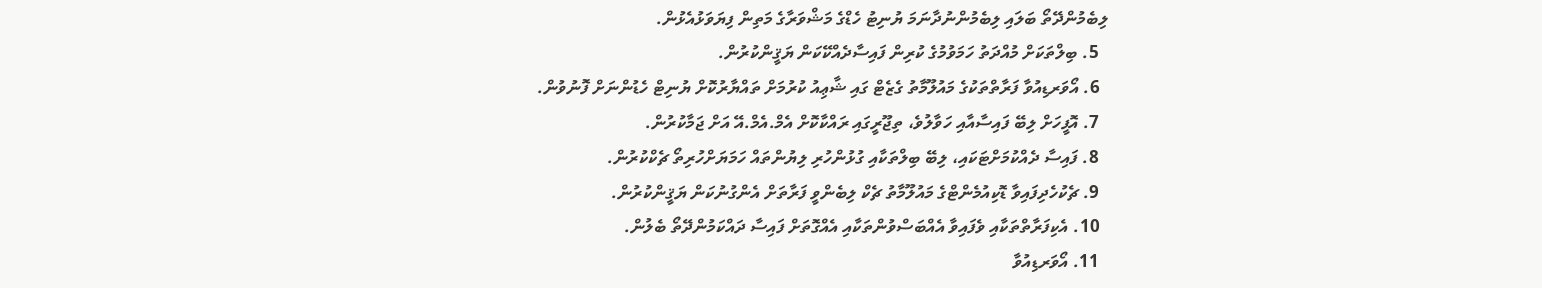ލިބެމުންދޭތޯ ބަލައި ލިބެމުންނުދާނަމަ ޔުނިޓު ހެޑްގެ މަޝްވަރާގެ މަތިން ފިޔަވަޅުއެޅުން.
  5. ބިލްތަކަށް މުއްދަތު ހަމަވުމުގެ ކުރިން ފައިސާދެއްކޭކަން ޔަޤީންކުރުން.
  6. އޯވަރޑިއުވާ ފަރާތްތަކުގެ މައުލޫމާތު ގެޒެޓް ގައި ޝާޢިއު ކުރުމަށް ތައްޔާރުކޮށް ޔުނިޓް ހެޑުންނަށް ފޮނުވުން.
  7. އޮފީހަށް ލިބޭ ފައިސާއާއި ހަވާލުވެ، ތިޖޫރީގައި ރައްކާކޮށް އެމް.އެމް.އޭ އަށް ޖަމާކުރުން.
  8. ފައިސާ ދެއްކުމަށްޓަކައި، ލިބޭ ބިލްތަކާއި ގުޅުންހުރި ލިޔުންތައް ހަމަޔަށްހުރިތޯ ޗެކްކުރުން.
  9. ޗެކުހެދިފައިވާ ޑޮކިއުމެންޓްގެ މައުލޫމާތު ޗެކް ލިބެންވީ ފަރާތަށް އެންގުނުކަން ޔަޤީންކުރުން.
  10. އެކިފަރާތްތަކާއި ވެފައިވާ އެއްބަސްވުންތަކާއި އެއްގޮތަށް ފައިސާ ދައްކަމުންދޭތޯ ބެލުން.
  11. އޯވަރޑިއުވާ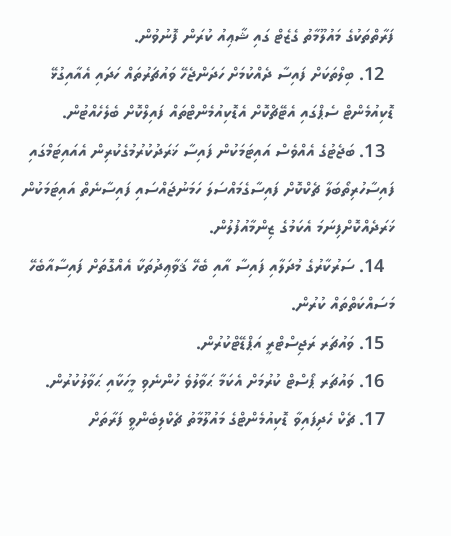ފަރާތްތަކުގެ މައުލޫމާތު ގެޒެޓް ގައި ޝާޢިއު ކުރަން ފޮނުވުން.
  12. ބިލްތަކަށް ފައިސާ ދެއްކުމަށް ހަދަންޖެހޭ ވައުޗަރުތައް ހަދައި އެއާއިގުޅޭ ޑޮކިއުމެންޓް ސެޕްގައި އެޓޭޗްކޮށް އެޑޮކިއުމެންޓްތައް ފައިލްކޮށް ބެލެހެއްޓުން.
  13. ބަޖެޓުގެ އެއްވެސް އައިޓަމަކުން ފައިސާ ޚަރަދުކުރުމުގެކުރިން އެއައިޓަމްގައި ފައިސާހުރިތޯބަލާ ޗެކްކޮށް ފައިސާގެމައްސަލަ ހަމަނުޖައްސައި ފައިސާނެތް އައިޓަމަކުން ޚަރަދެއްކޮށްފިނަމަ އެކަމުގެ ޒިންމާއުފުލުން.
  14. ސަރުކާރުގެ މުދަލާއި ފައިސާ އާއި ބެހޭ ޤަވާޢިދުތަކާ އެއްގޮތަށް ފައިސާއާބެހޭ މަސައްކަތްތައް ކުރުން.
  15. ވައުޗަރ ރަޖިސްޓްރީ އަޕްޑޭޓްކުރުން.
  16. ވައުޗަރ ޕޯސްޓް ކުރުމަށް އެކަމާ ޙަވާލުވެ ހުންނެވި މީހަކާއި ޙަވާލުކުރުން.
  17. ޗެކް ހެދިފައިވާ ޑޮކިއުމެންޓްގެ މައުލޫމާތު ޗެކްލިބެންވީ ފަރާތަށް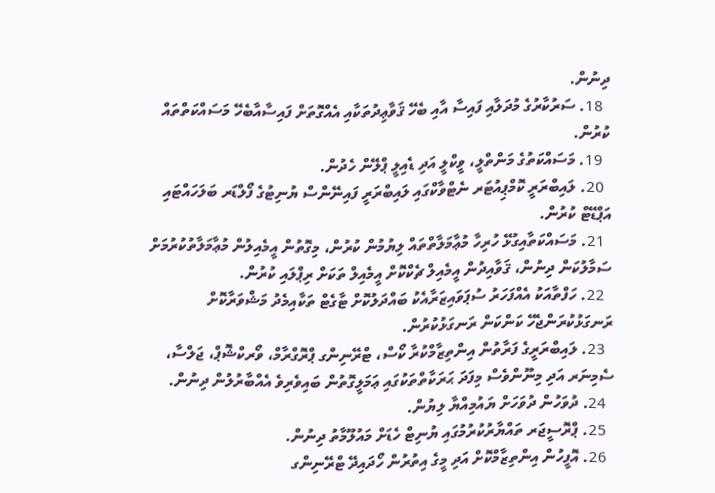ދިނުން.
  18. ސަރުކާރުގެ މުދަލާއި ފައިސާ އާއި ބެހޭ ޤަވާޢިދުތަކާއި އެއްގޮތަށް ފައިސާއާބެހޭ މަސައްކަތްތައް ކުރުން.
  19. މަސައްކަތުގެ މަންތްލީ، ވީކްލީ އަދި ޑެއިލީ ޕްލޭން ހެދުން.
  20. ލައިބްރަރީ ކޮމްޕިއުޓަރ ނެޓްވާކްގައި ލައިބްރަރީ ފައިނޭންސް ޔުނިޓުގެ ފޯލްޑަރ ބަލަހައްޓައި އަޕްޑޭޓް ކުރުން.
  21. މަސައްކަތާއިގުޅޭ ހުރިހާ މުޢާމަލާތްތައް ލިޔުމުން ކުރުން، މިގޮތުން އީމެއިލުން މުޢާމަލާތުކުރުމަށް ސަމާލުކަން ދިނުން، ޤަވާއިދުން އީމެއިލް ޗެކްކޮށް އީމެއިލް ތަކަށް ރިޕްލައި ކުރުން.
  22. ހަފްތާއަކު އެއްފަހަރު ސުޕަވައިޒަރާއެކު ބައްދަލުކޮށް ޓާގެޓް ތަކާއިމެދު މަޝްވަރާކޮށް ރަނގަޅުކުރަންޖެހޭ ކަންކަން ރަނގަޅުކުރުން.
  23. ލައިބްރަރީގެ ފަރާތުން އިންތިޒާމްކުރާ ކޯސް، ޓްރޭނިންގ ޕްރޮގްރާމް، ވޯރކްޝޮޕް، ޖަލްސާ، ސެމިނަރ އަދި މިނޫންވެސް މިފަދަ ޙަރަކާތްތަކުގައި ޢަމަލީގޮތުން ބައިވެރިވެ އެއްބާރުލުން ދިނުން.
  24. ދުވަހުން ދުވަހަށް ޔައުމިއްޔާ ލިޔުން.
  25. ޕްރޮސީޖަރ ތައްޔާރުކުރުމުގައި ޔުނިޓް ހެޑަށް މައުލޫމާތު ދިނުން.
  26. އޮފީހުން އިންތިޒާމްކޮށް އަދި މީގެ އިތުރުން ހޯދައިދޭ ޓްރޭނިންގ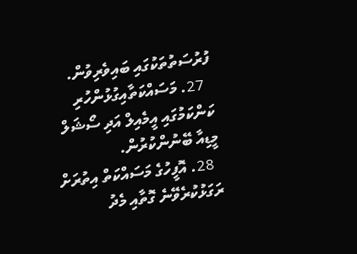ފުރުސަތުތަކުގައި ބައިވެރިވުން.
  27. މަސައްކަތާއިގުޅުންހުރި ކަންކަމުގައި އީމެއިލް އަދި ސޯޝަލް މީޑިއާ ބޭނުންކުރުން.
  28. އޮފީހުގެ މަސައްކަތް އިތުރަށް ރަގަޅުކުރެވޭނެ ގޮތާއި މެދު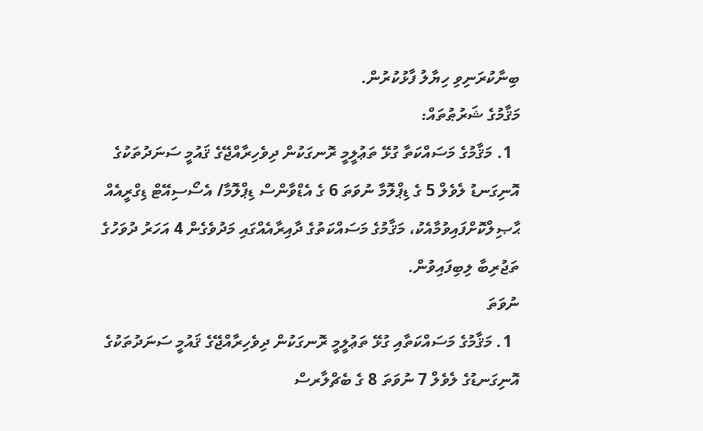ބިނާކުރަނިވި ހިޔާލު ފާޅުކުރުން.
މަޤާމުގެ ޝަރުޠުތައް:
  1. މަޤާމުގެ މަސައްކަތާ ގުޅޭ ތަޢުލީމީ ރޮނގަކުން ދިވެހިރާއްޖޭގެ ޤައުމީ ސަނަދުތަކުގެ އޮނިގަނޑު ލެވެލް 5 ގެ ޑިޕްލޮމާ ނުވަތަ 6 ގެ އެޑްވާންސް ޑިޕްލޮމާ/ އެސޯސިއޭޓް ޑިގްރީއެއް ޙާޞިލްކޮށްފައިވުމާއެކު، މަޤާމުގެ މަސައްކަތުގެ ދާއިރާއެއްގައި މަދުވެގެން 4 އަހަރު ދުވަހުގެ ތަޖުރިބާ ލިބިފައިވުން.
ނުވަތަ
  1. މަޤާމުގެ މަސައްކަތާއި ގުޅޭ ތަޢުލީމީ ރޮނގަކުން ދިވެހިރާއްޖޭގެ ޤައުމީ ސަނަދުތަކުގެ އޮނިގަނޑުގެ ލެވެލް 7 ނުވަތަ 8 ގެ ބެޗްލާރސް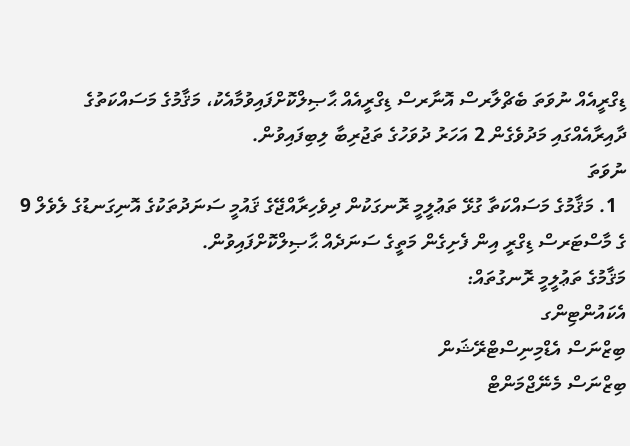ޑިގްރީއެއް ނުވަތަ ބެޗްލާރސް އޮނާރސް ޑިގްރީއެއް ޙާޞިލްކޮށްފައިވުމާއެކު، މަޤާމުގެ މަސައްކަތުގެ ދާއިރާއެއްގައި މަދުވެގެން 2 އަހަރު ދުވަހުގެ ތަޖުރިބާ ލިބިފައިވުން.
ނުވަތަ
  1. މަޤާމުގެ މަސައްކަތާ ގުޅޭ ތަޢުލީމީ ރޮނގަކުން ދިވެހިރާއްޖޭގެ ޤައުމީ ސަނަދުތަކުގެ އޮނިގަނޑުގެ ލެވެލް 9 ގެ މާސްޓަރސް ޑިގްރީ އިން ފެށިގެން މަތީގެ ސަނަދެއް ޙާޞިލްކޮށްފައިވުން.
މަޤާމުގެ ތަޢުލީމީ ރޮނގުތައް:
އެކައުންޓިންގ
ބިޒްނަސް އެޑްމިނިސްޓްރޭޝަން
ބިޒްނަސް މެނޭޖްމަންޓް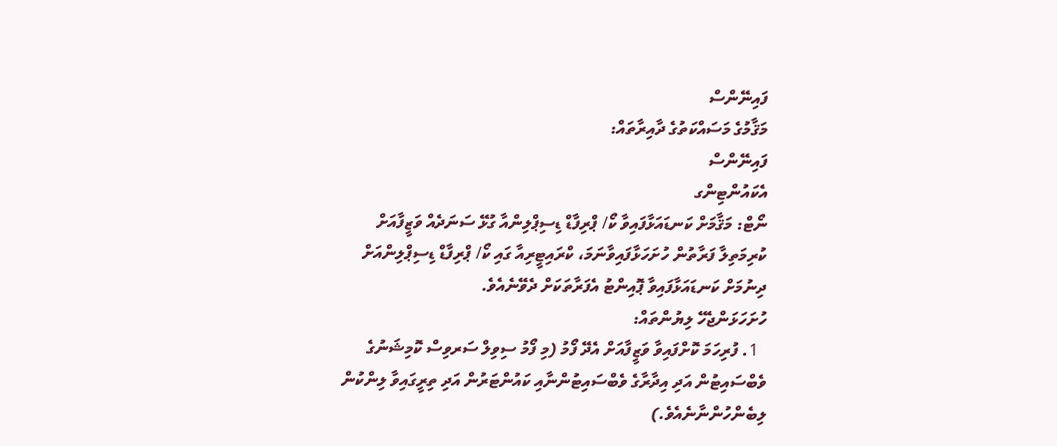ފައިނޭންސް
މަޤާމުގެ މަސައްކަތުގެ ދާއިރާތައް:
ފައިނޭންސް
އެކައުންޓިންގ
ނޯޓް: މަޤާމަށް ކަނޑައަޅާފައިވާ ކޯ/ ޕްރިފާޑް ޑިސިޕްލިންއާ ގުޅޭ ސަނަދެއް ވަޒީފާއަށް ކުރިމަތިލާ ފަރާތުން ހުށަހަޅާފައިވާނަމަ، ކްރައިޓީރިއާ ގައި ކޯ/ ޕްރިފާޑް ޑިސިޕްލިންއަށް ދިނުމަށް ކަނޑައަޅާފައިވާ ޕޮއިންޓު އެފަރާތަކަށް ދެވޭނެއެވެ.
ހުށަހަޅަންޖެހޭ ލިޔުންތައް:
  1. ފުރިހަމަ ކޮށްފައިވާ ވަޒީފާއަށް އެދޭ ފޯމު (މި ފޯމު ސިވިލް ސަރވިސް ކޮމިޝަނުގެ ވެބްސައިޓުން އަދި އިދާރާގެ ވެބްސައިޓުންނާއި ކައުންޓަރުން އަދި ތިރީގައިވާ ލިންކުން ލިބެންހުންނާނެއެވެ.)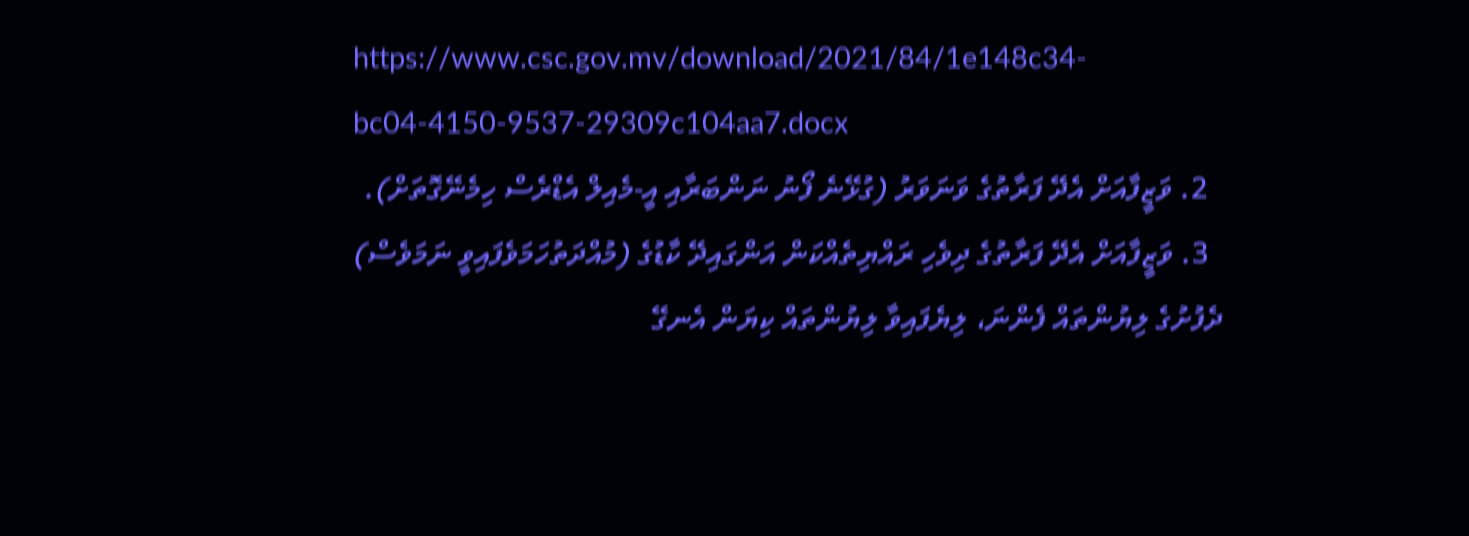https://www.csc.gov.mv/download/2021/84/1e148c34-bc04-4150-9537-29309c104aa7.docx
  2. ވަޒީފާއަށް އެދޭ ފަރާތުގެ ވަނަވަރު (ގުޅޭނެ ފޯނު ނަންބަރާއި އީ-މެއިލް އެޑްރެސް ހިމެނޭގޮތަށް).
  3. ވަޒީފާއަށް އެދޭ ފަރާތުގެ ދިވެހި ރައްޔިތެއްކަން އަންގައިދޭ ކާޑުގެ (މުއްދަތުހަމަވެފައިވީ ނަމަވެސް) ދެފުށުގެ ލިޔުންތައް ފެންނަ، ލިޔެފައިވާ ލިޔުންތައް ކިޔަން އެނގޭ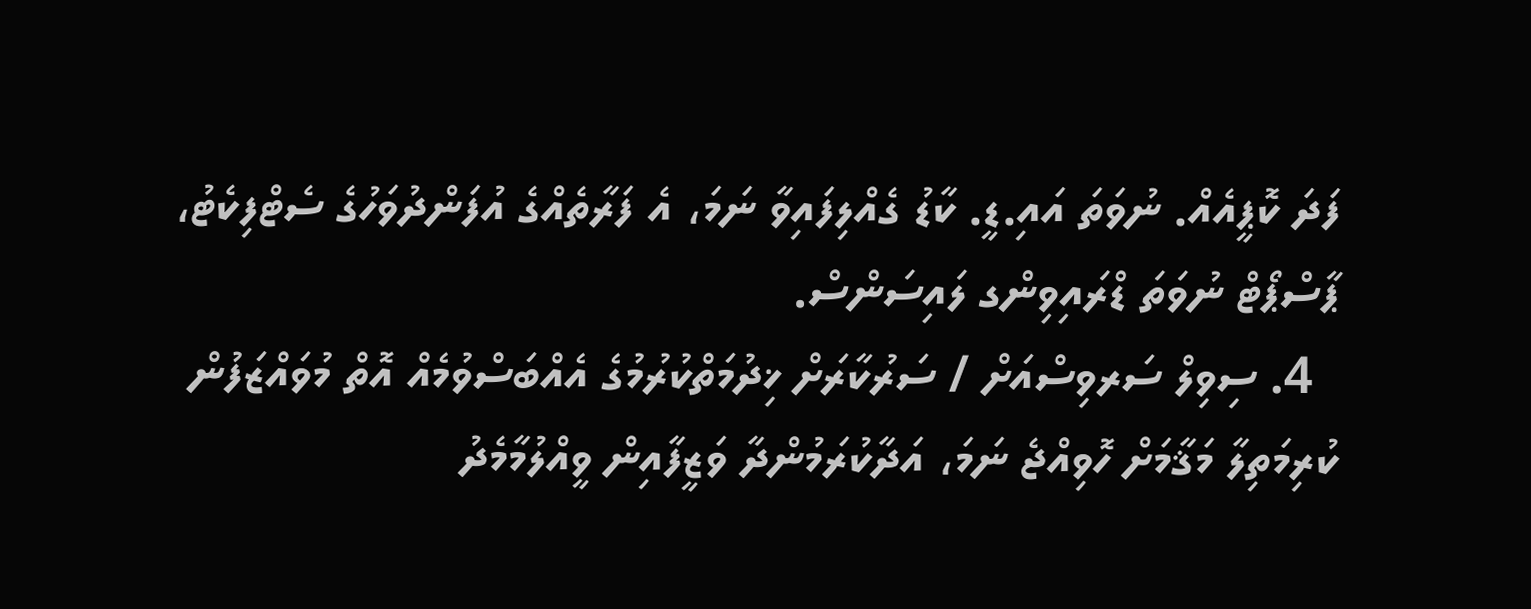ފަދަ ކޮޕީއެއް. ނުވަތަ އައި.ޑީ. ކާޑު ގެއްލިފައިވާ ނަމަ، އެ ފަރާތެއްގެ އުފަންދުވަހުގެ ސެޓްފިކެޓު، ޕާސްޕޯޓް ނުވަތަ ޑްރައިވިންގ ލައިސަންސް.
  4. ސިވިލް ސަރވިސްއަށް / ސަރުކާރަށް ޚިދުމަތްކުރުމުގެ އެއްބަސްވުމެއް އޮތް މުވައްޒަފުން ކުރިމަތިލާ މަޤާމަށް ހޮވިއްޖެ ނަމަ، އަދާކުރަމުންދާ ވަޒީފާއިން ވީއްލުމާމެދު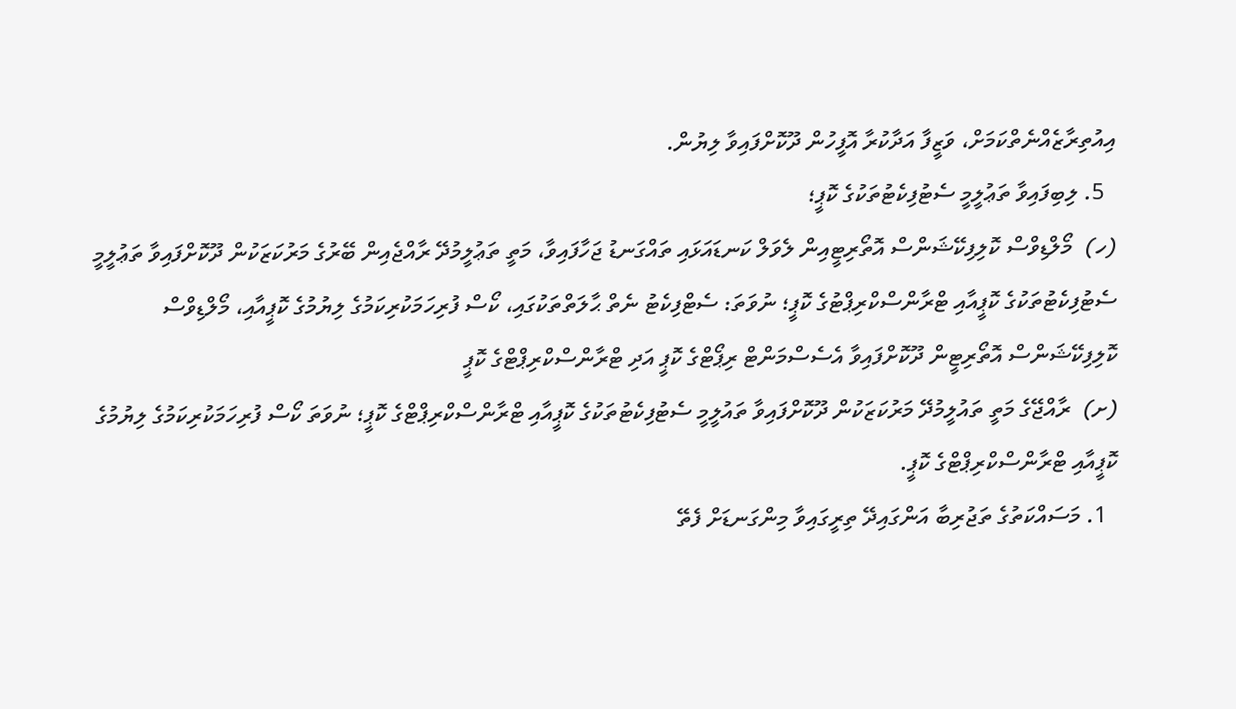އިއުތިރާޒެއްނެތްކަމަށް، ވަޒީފާ އަދާކުރާ އޮފީހުން ދޫކޮށްފައިވާ ލިޔުން.
  5. ލިބިފައިވާ ތަޢުލީމީ ސެޓުފިކެޓުތަކުގެ ކޮޕީ؛
(ހ)  މޯލްޑިވްސް ކޮލިފިކޭޝަންސް އޮތޯރިޓީއިން ލެވަލް ކަނޑައަޅައި ތައްގަނޑު ޖަހާފައިވާ، މަތީ ތަޢުލީމުދޭ ރާއްޖެއިން ބޭރުގެ މަރުކަޒަކުން ދޫކޮށްފައިވާ ތަޢުލީމީ ސެޓުފިކެޓުތަކުގެ ކޮޕީއާއި ޓްރާންސްކްރިޕްޓުގެ ކޮޕީ؛ ނުވަތަ: ސެޓްފިކެޓު ނެތް ޙާލަތްތަކުގައި، ކޯސް ފުރިހަމަކުރިކަމުގެ ލިޔުމުގެ ކޮޕީއާއި، މޯލްޑިވްސް ކޮލިފިކޭޝަންސް އޮތޯރިޓީން ދޫކޮށްފައިވާ އެސެސްމަންޓް ރިޕޯޓްގެ ކޮޕީ އަދި ޓްރާންސްކްރިޕްޓްގެ ކޮޕީ
(ށ)  ރާއްޖޭގެ މަތީ ތައުލީމުދޭ މަރުކަޒަކުން ދޫކޮށްފައިވާ ތައުލީމީ ސެޓުފިކެޓުތަކުގެ ކޮޕީއާއި ޓްރާންސްކްރިޕްޓްގެ ކޮޕީ؛ ނުވަތަ ކޯސް ފުރިހަމަކުރިކަމުގެ ލިޔުމުގެ ކޮޕީއާއި ޓްރާންސްކްރިޕްޓްގެ ކޮޕީ.
  1. މަސައްކަތުގެ ތަޖުރިބާ އަންގައިދޭ ތިރީގައިވާ މިންގަނޑަށް ފެތޭ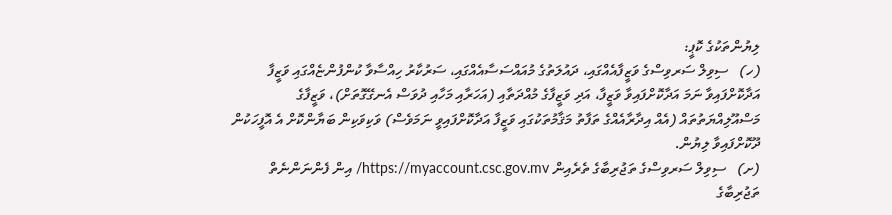ލިޔުންތަކުގެ ކޮޕީ:
(ހ)   ސިވިލް ސަރވިސްގެ ވަޒީފާއެއްގައި، ދައުލަތުގެ މުއައްސަސާއެއްގައި، ސަރުކާރު ހިއްސާވާ ކުންފުންޏެއްގައި ވަޒީފާ އަދާކޮށްފައިވާ ނަމަ އަދާކޮށްފައިވާ ވަޒީފާ، އަދި ވަޒީފާގެ މުއްދަތާއި (އަހަރާއި މަހާއި ދުވަސް އެނގޭގޮތަށް)، ވަޒީފާގެ މަސްއޫލިއްޔަތުތައް (އެއް އިދާރާއެއްގެ ތަފާތު މަޤާމުތަކުގައި ވަޒީފާ އަދާކޮށްފައިވީ ނަމަވެސް) ވަކިވަކިން ބަޔާންކޮށް އެ އޮފީހަކުން ދޫކޮށްފައިވާ ލިޔުން.
(ށ)   ސިވިލް ސަރވިސްގެ ތަޖުރިބާގެ ތެރެއިން https://myaccount.csc.gov.mv/ އިން ފެންނަންނެތް ތަޖުރިބާގެ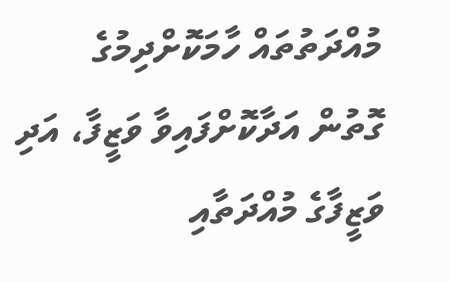މުއްދަތުތައް ހާމަކޮށްދިމުގެ ގޮތުން އަދާކޮށްފައިވާ ވަޒީފާ، އަދި ވަޒީފާގެ މުއްދަތާއި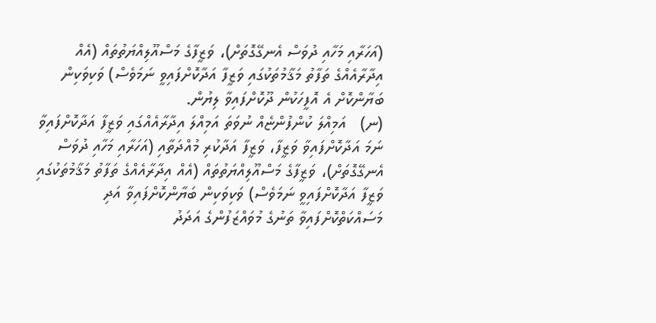(އަހަރާއި މަހާއި ދުވަސް އެނގޭގޮތަށް)، ވަޒީފާގެ މަސްއޫލިއްޔަތުތައް (އެއް އިދާރާއެއްގެ ތަފާތު މަޤާމުތަކުގައި ވަޒީފާ އަދާކޮށްފައިވީ ނަމަވެސް) ވަކިވަކިން ބަޔާންކޮށް އެ އޮފީހަކުން ދޫކޮށްފައިވާ ލިޔުން.
(ނ)   އަމިއްލަ ކުންފުންޏެއް ނުވަތަ އަމިއްލަ އިދާރާއެއްގައި ވަޒީފާ އަދާކޮށްފައިވާ ނަމަ އަދާކޮށްފައިވާ ވަޒީފާ، ވަޒީފާ އަދާކުރި މުއްދަތާއި (އަހަރާއި މަހާއި ދުވަސް އެނގޭގޮތަށް)، ވަޒީފާގެ މަސްއޫލިއްޔަތުތައް (އެއް އިދާރާއެއްގެ ތަފާތު މަޤާމުތަކުގައި ވަޒީފާ އަދާކޮށްފައިވީ ނަމަވެސް) ވަކިވަކިން ބަޔާންކޮށްފައިވާ އަދި މަސައްކަތްކޮށްފައިވާ ތަނުގެ މުވައްޒަފުންގެ އަދަދު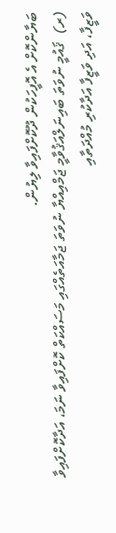ބަޔާންކޮށް އެ އޮފީހަކުން ދޫކޮށްފައިވާ ލިޔުން.
(ރ)  ޤައުމީ ނުވަތަ ބައިނަލްއަޤުވާމީ ޖަމްއިއްޔާ ނުވަތަ ޖަމާއަތެއްގައި މަސައްކަތް ކޮށްފައިވާ ނަމަ، އަދާކޮށްފައިވާ ވަޒީފާ، އަދި ވަޒީފާ އަދާކުރި މުއްދަތާއި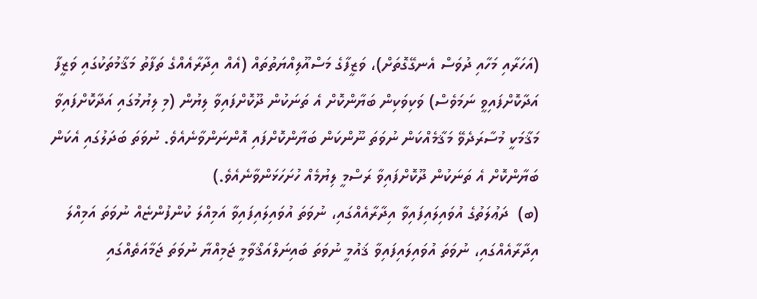(އަހަރާއި މަހާއި ދުވަސް އެނގޭގޮތަށް)، ވަޒީފާގެ މަސްއޫލިއްޔަތުތައް (އެއް އިދާރާއެއްގެ ތަފާތު މަޤާމުތަކުގައި ވަޒީފާ އަދާކޮށްފައިވީ ނަމަވެސް) ވަކިވަކިން ބަޔާންކޮށް އެ ތަނަކުން ދޫކޮށްފައިވާ ލިޔުން (މި ލިޔުމުގައި އަދާކޮށްފައިވާ މަޤާމަކީ މުސާރަދެވޭ މަޤާމެއްކަން ނުވަތަ ނޫންކަން ބަޔާންކޮށްފައި އޮންނަންވާނެއެވެ. ނުވަތަ ބަދަލުގައި އެކަން ބަޔާންކޮށް އެ ތަނަކުން ދޫކޮށްފައިވާ ރަސްމީ ލިޔުމެއް ހުށަހަޅަންވާނެއެވެ.)
(ބ)  ދަޢުލަތުގެ އުވައިލައިފައިވާ އިދާރާއެއްގައި، ނުވަތަ އުވައިލައިފައިވާ އަމިއްލަ ކުންފުންޏެއް ނުވަތަ އަމިއްލަ އިދާރާއެއްގައި، ނުވަތަ އުވައިލައިފައިވާ ޤައުމީ ނުވަތަ ބައިނަލްއަޤްވާމީ ޖަމިއްޔާ ނުވަތަ ޖަމާއަތެއްގައި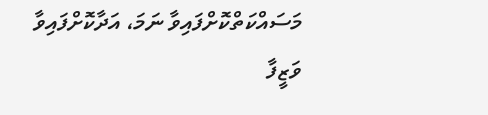މަސައްކަތްކޮށްފައިވާ ނަމަ، އަދާކޮށްފައިވާ ވަޒީފާ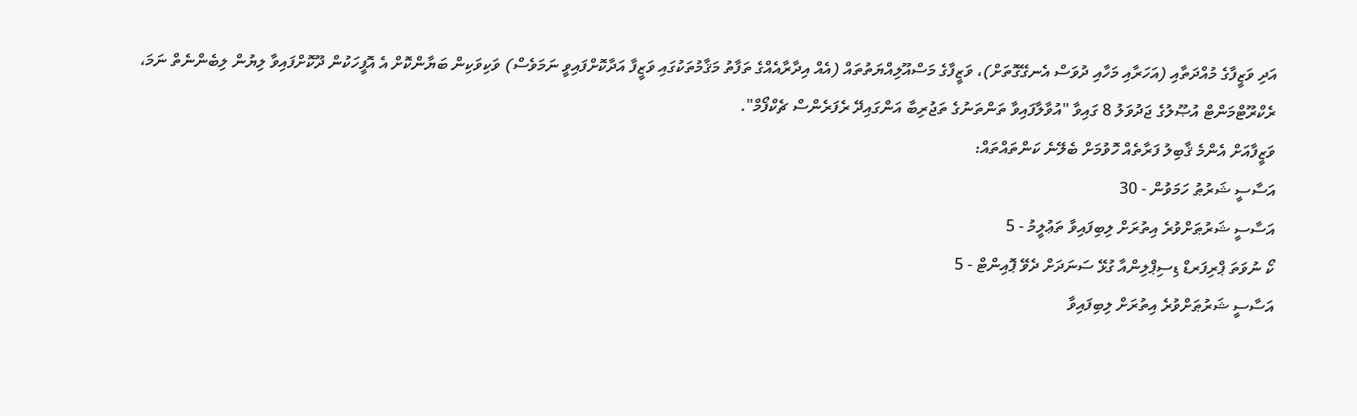އަދި ވަޒީފާގެ މުއްދަތާއި (އަހަރާއި މަހާއި ދުވަސް އެނގޭގޮތަށް)، ވަޒީފާގެ މަސްއޫލިއްޔަތުތައް (އެއް އިދާރާއެއްގެ ތަފާތު މަޤާމުތަކުގައި ވަޒީފާ އަދާކޮށްފައިވީ ނަމަވެސް) ވަކިވަކިން ބަޔާންކޮށް އެ އޮފީހަކުން ދޫކޮށްފައިވާ ލިޔުން ލިބެންނެތް ނަމަ، ރެކްރޫޓްމަންޓް އުޞޫލުގެ ޖަދުވަލު 8 ގައިވާ "އުވާލާފައިވާ ތަންތަނުގެ ތަޖުރިބާ އަންގައިދޭ ރެފަރެންސް ޗެކްފޯމް".
ވަޒީފާއަށް އެންމެ ޤާބިލު ފަރާތެއް ހޮވުމަށް ބެލޭނެ ކަންތައްތައް:
އަސާސީ ޝަރުޠު ހަމަވުން - 30
އަސާސީ ޝަރުޠަށްވުރެ އިތުރަށް ލިބިފައިވާ ތަޢުލީމު - 5
ކޯ ނުވަތަ ޕްރިފަރޑް ޑިސިޕްލިންއާ ގުޅޭ ސަނަދަށް ދެވޭ ޕޮއިންޓް - 5
އަސާސީ ޝަރުޠަށްވުރެ އިތުރަށް ލިބިފައިވާ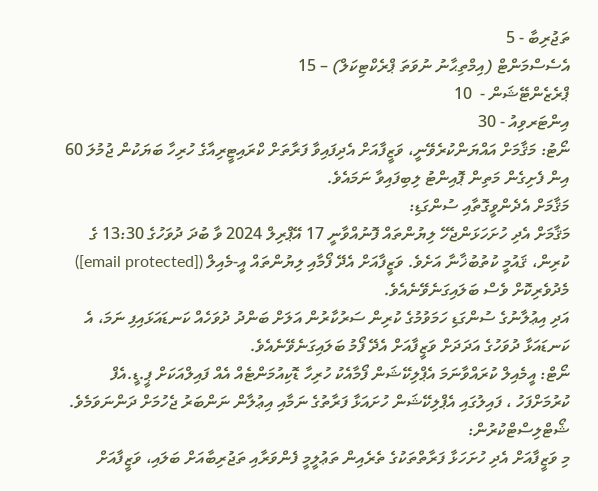ތަޖުރިބާ - 5
އެސެސްމަންޓް (އިމްތިޙާނު ނުވަތަ ޕްރެކްޓިކަލް) – 15
ޕްރެޒެންޓޭޝަން -  10
އިންޓަރވިއު - 30
ނޯޓު: މަޤާމަށް އައްޔަންކުރެވޭނީ، ވަޒީފާއަށް އެދިފައިވާ ފަރާތަށް ކްރައިޓީރިއާގެ ހުރިހާ ބަޔަކުން ޖުމުލަ 60 އިން ފެށިގެން މަތިން ޕޮއިންޓު ލިބިފައިވާ ނަމައެވެ.
މަޤާމަށް އެދެންވީގޮތާއި ސުންގަޑި:
މަޤާމަށް އެދި ހުށަހަޅަންޖެހޭ ލިޔުންތައް ފޮނުއްވާނީ 17 އޭޕްރިލް 2024 ވާ ބުދަ ދުވަހުގެ 13:30 ގެ ކުރިން، ޤައުމީ ކުތުބުޚާނާ އަށެވެ. ވަޒީފާއަށް އެދޭ ފޯމާއި ލިޔުންތައް އީ-މެއިލް ([email protected]) މެދުވެރިކޮށް ވެސް ބަލައިގަނެވޭނެއެވެ.
އަދި އިޢުލާނުގެ ސުންގަޑި ހަމަވުމުގެ ކުރިން ސަރުކާރުން އަލަށް ބަންދު ދުވަހެއް ކަނޑައަޅައިފި ނަމަ، އެ ކަނޑައަޅާ ދުވަހުގެ އަދަދަށް ވަޒީފާއަށް އެދޭ ފޯމު ބަލައިގަނެވޭނެއެވެ.
ނޯޓް: އީމެއިލް ކުރައްވާނަމަ އެޕްލިކޭޝަން ފޯމާއެކު ހުރިހާ ޑޮކިއުމަންޓެއް އެއް ފައިލްއަކަށް ޕީ.ޑީ.އެފް ކުރުމަށްފަހު ، ފައިލުގައި އެޕްލިކޭޝަން ހުށައަޅާ ފަރާތުގެ ނަމާއި އިޢުލާން ނަންބަރު ޖެހުމަށް ދަންނަވަމެވެ.
ޝޯޓްލިސްޓްކުރުން:
މި ވަޒީފާއަށް އެދި ހުށަހަޅާ ފަރާތްތަކުގެ ތެރެއިން ތަޢުލީމީ ފެންވަރާއި ތަޖުރިބާއަށް ބަލައި، ވަޒީފާއަށް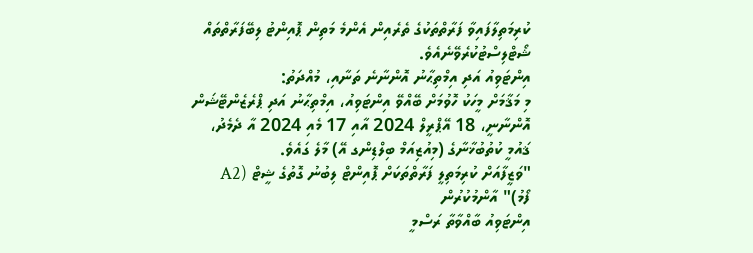ކުރިމަތިލާފައިވާ ފަރާތްތަކުގެ ތެރެއިން އެންމެ މަތިން ޕޮއިންޓު ލިބޭފަރާތްތައް ޝޯޓްލިސްޓުކުރެވޭނެއެވެ.
އިންޓަވިއު އަދި އިމްތިޙާނު އޮންނާނެ ތަނާއި، މުއްދަތު:
މި މަޤާމަށް މީހަކު ހޮވުމަށް ބޭއްވޭ އިންޓަވިއު، އިމްތިޙާނު އަދި ޕްރެޒެންޓޭޝަން އޮންނާނީ، 18 އޭޕްރީލް 2024 އާއި 17 މެއި 2024 އާ ދެމެދު، ޤައުމީ ކުތުބުޚާނާގެ (މިއުޒިއަމް ބިލްޑިންގ އޭ) މާލެ ގައެވެ.
"ވަޒީފާއަށް ކުރިމަތިލީ ފަރާތްތަކަށް ޕޮއިންޓް ލިބުނު ގޮތުގެ ޝީޓް (A2 ފޯމު)" އާންމުކުރުން
އިންޓަވިއު ބާއްވާތާ ރަސްމީ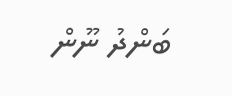ބަންދު ނޫން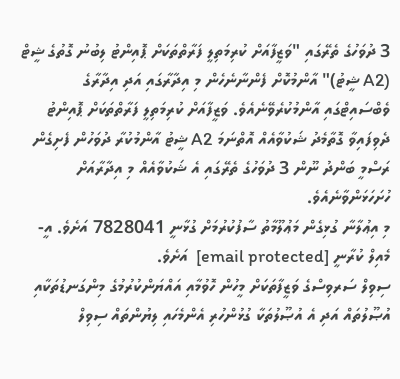3 ދުވަހުގެ ތެރޭގައި "ވަޒީފާއަށް ކުރިމަތިލީ ފަރާތްތަކަށް ޕޮއިންޓު ލިބުނު ގޮތުގެ ޝީޓް (A2 ޝީޓު)" އާންމުކޮށް ފެންނާނެހެން މި އިދާރާގައި އަދި އިދާރާގެ ވެބްސައިޓްގައި އާންމުކުރެވޭނެއެވެ. ވަޒީފާއަށް ކުރިމަތިލީ ފަރާތްތަކަށް ޕޮއިންޓު ދެވިފައިވާ ގޮތާމެދު ޝަކުވާއެއް އޮތްނަމަ A2 ޝީޓު އާންމުކުރާ ދުވަހުން ފެށިގެން ރަސްމީ ބަންދު ނޫން 3 ދުވަހުގެ ތެރޭގައި އެ ޝަކުވާއެއް މި އިދާރާއަށް ހުށަހަޅަންވާނެއެވެ.
މި އިޢުލާނާ ގުޅިގެން މަޢުލޫމާތު ސާފުކުރުމަށް ގުޅާނީ 7828041 އަށެވެ. އީ-މެއިލް ކުރާނީ [email protected]  އަށެވެ.
ސިވިލް ސަރވިސްގެ ވަޒީފާތަކަށް މީހުން ހޮވުމާއި އައްޔަންކުރުމުގެ މިންގަނޑުތަކާއި އުޞޫލުތައް އަދި އެ އުޞޫލުތަކާ ގުޅުންހުރި އެންމެހައި ލިޔުންތައް ސިވިލް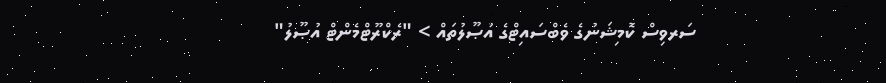ސަރވިސް ކޮމިޝަނުގެ ވެބްސައިޓްގެ އުޞޫލުތައް > "ރެކްރޫޓްމެންޓް އުޞޫލު"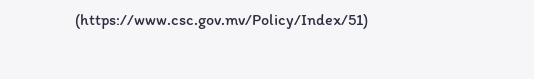(https://www.csc.gov.mv/Policy/Index/51)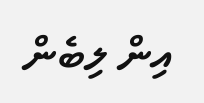އިން ލިބެން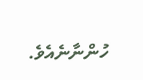ހުންނާނެއެވެ.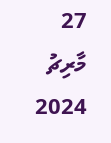27 މާރިޗު 2024